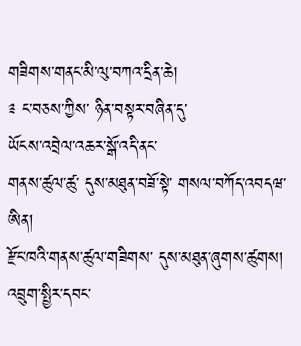གཟིགས་གནང་མི་ལུ་བཀའ་དྲིན་ཆེ།
༉ ང་བཅས་ཀྱིས་ ཉིན་བསྟར་བཞིན་དུ་
ཡོངས་འབྲེལ་འཆར་སྒོ་འདི་ནང་
གནས་ཚུལ་ཚུ་ དུས་མཐུན་བཟོ་སྟེ་ གསལ་བཀོད་འབདཝ་ཨིན།
རྫོང་ཁའི་གནས་ཚུལ་གཟིགས་ དུས་མཐུན་ཞུགས་ཚུགས།
འབྲུག་སྤྱིར་དབང་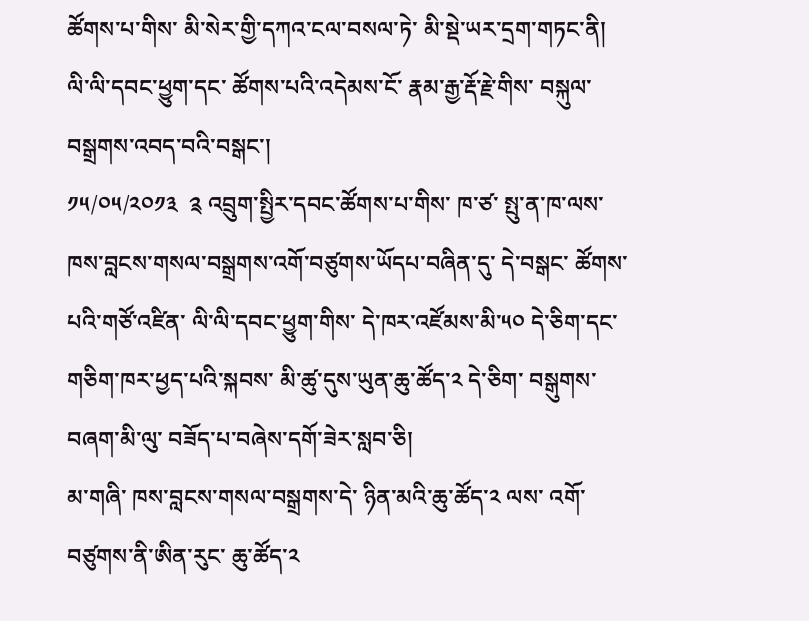ཚོགས་པ་གིས་ མི་སེར་གྱི་དཀའ་ངལ་བསལ་ཏེ་ མི་སྡེ་ཡར་དྲག་གཏང་ནི།
ལི་ལི་དབང་ཕྱུག་དང་ ཚོགས་པའི་འདེམས་ངོ་ རྣམ་རྒྱ་རྡོ་རྗེ་གིས་ བསྐུལ་བསྒྲགས་འབད་བའི་བསྒང་།
༡༥/༠༥/༢༠༡༣  ༉ འབྲུག་སྤྱིར་དབང་ཚོགས་པ་གིས་ ཁ་ཙ་ སྤུ་ན་ཁ་ལས་ ཁས་བླངས་གསལ་བསྒྲགས་འགོ་བཙུགས་ཡོདཔ་བཞིན་དུ་ དེ་བསྒང་ ཚོགས་པའི་གཙོ་འཛིན་ ལི་ལི་དབང་ཕྱུག་གིས་ དེ་ཁར་འཛོམས་མི་༥༠ དེ་ཅིག་དང་གཅིག་ཁར་ཕྱད་པའི་སྐབས་ མི་ཚུ་དུས་ཡུན་ཆུ་ཚོད་༢ དེ་ཅིག་ བསྒུགས་བཞག་མི་ལུ་ བཟོད་པ་བཞེས་དགོ་ཟེར་སླབ་ཅི།
མ་གཞི་ ཁས་བླངས་གསལ་བསྒྲགས་དེ་ ཉིན་མའི་ཆུ་ཚོད་༢ ལས་ འགོ་བཙུགས་ནི་ཨིན་རུང་ ཆུ་ཚོད་༢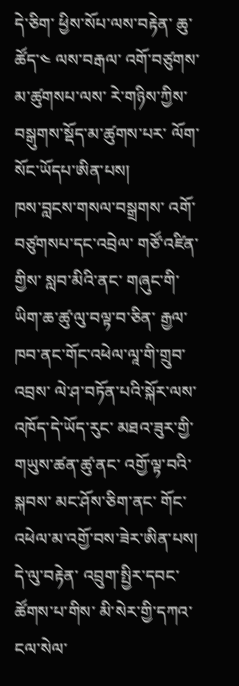དེ་ཅིག་ ཕྱིས་སོཔ་ལས་བརྟེན་ ཆུ་ཚོད་༤ ལས་བརྒལ་ འགོ་བཙུགས་མ་ཚུགསཔ་ལས་ རེ་གཉིས་ཀྱིས་ བསྒུགས་སྡོད་མ་ཚུགས་པར་ ལོག་སོང་ཡོདཔ་ཨིན་པས།
ཁས་བླངས་གསལ་བསྒྲགས་ འགོ་བཙུགསཔ་དང་འབྲེལ་ གཙོ་འཛིན་གྱིས་ སླབ་མིའི་ནང་ གཞུང་གི་ཡིག་ཆ་ཚུ་ལུ་བལྟ་བ་ཅིན་ རྒྱལ་ཁབ་ནང་གོང་འཕེལ་ལཱ་གི་གྲུབ་འབྲས་ ལེ་ཤ་བཏོན་པའི་སྐོར་ལས་ འཁོད་དེ་ཡོད་རུང་ མཐའ་ཟུར་གྱི་ གཡུས་ཚན་ཚུ་ནང་ འགྱོ་ལྟ་བའི་སྐབས་ མང་ཤོས་ཅིག་ནང་ གོང་འཕེལ་མ་འགྱོ་བས་ཟེར་ཨིན་པས།
དེ་ལུ་བརྟེན་ འབྲུག་སྤྱིར་དབང་ཚོགས་པ་གིས་ མི་སེར་གྱི་དཀའ་ངལ་སེལ་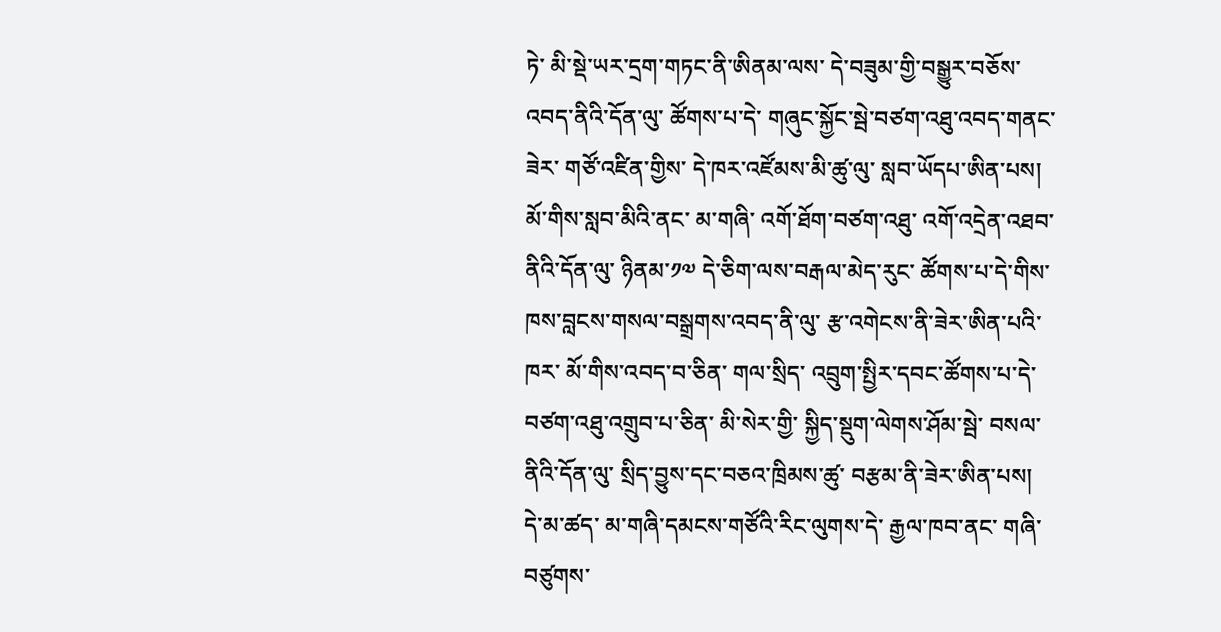ཏེ་ མི་སྡེ་ཡར་དྲག་གཏང་ནི་ཨིནམ་ལས་ དེ་བཟུམ་གྱི་བསྒྱུར་བཅོས་འབད་ནིའི་དོན་ལུ་ ཚོགས་པ་དེ་ གཞུང་སྐྱོང་སྦེ་བཙག་འཐུ་འབད་གནང་ཟེར་ གཙོ་འཛིན་གྱིས་ དེ་ཁར་འཛོམས་མི་ཚུ་ལུ་ སླབ་ཡོདཔ་ཨིན་པས།
མོ་གིས་སླབ་མིའི་ནང་ མ་གཞི་ འགོ་ཐོག་བཙག་འཐུ་ འགོ་འདྲེན་འཐབ་ནིའི་དོན་ལུ་ ཉིནམ་༡༧ དེ་ཅིག་ལས་བརྒལ་མེད་རུང་ ཚོགས་པ་དེ་གིས་ ཁས་བླངས་གསལ་བསྒྲགས་འབད་ནི་ལུ་ རྩ་འགེངས་ནི་ཟེར་ཨིན་པའི་ཁར་ མོ་གིས་འབད་བ་ཅིན་ གལ་སྲིད་ འབྲུག་སྤྱིར་དབང་ཚོགས་པ་དེ་ བཙག་འཐུ་འགྲུབ་པ་ཅིན་ མི་སེར་གྱི་ སྐྱིད་སྡུག་ལེགས་ཤོམ་སྦེ་ བསལ་ནིའི་དོན་ལུ་ སྲིད་བྱུས་དང་བཅའ་ཁྲིམས་ཚུ་ བརྩམ་ནི་ཟེར་ཨིན་པས།
དེ་མ་ཚད་ མ་གཞི་དམངས་གཙོའི་རིང་ལུགས་དེ་ རྒྱལ་ཁབ་ནང་ གཞི་བཙུགས་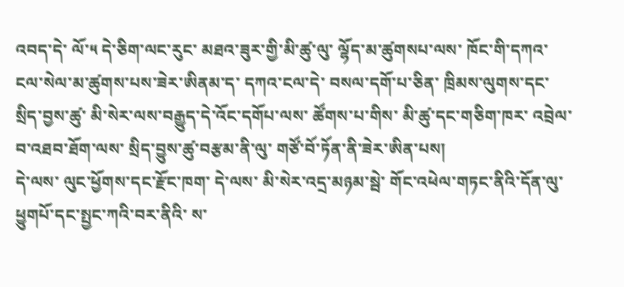འབད་དེ་ ལོ་༥ དེ་ཅིག་ལང་རུང་ མཐའ་ཟུར་གྱི་མི་ཚུ་ལུ་ ལྷོད་མ་ཚུགསཔ་ལས་ ཁོང་གི་དཀའ་ངལ་སེལ་མ་ཚུགས་པས་ཟེར་ཨིནམ་ད་ དཀའ་ངལ་དེ་ བསལ་དགོ་པ་ཅིན་ ཁྲིམས་ལུགས་དང་ སྲིད་བྱས་ཚུ་ མི་སེར་ལས་བརྒྱུད་དེ་འོང་དགོཔ་ལས་ ཚོགས་པ་གིས་ མི་ཚུ་དང་གཅིག་ཁར་ འབྲེལ་བ་འཐབ་ཐོག་ལས་ སྲིད་བྱུས་ཚུ་བརྩམ་ནི་ལུ་ གཙོ་བོ་ཏོན་ནི་ཟེར་ཨིན་པས།
དེ་ལས་ ལུང་ཕྱོགས་དང་རྫོང་ཁག་ དེ་ལས་ མི་སེར་འདྲ་མཉམ་སྦེ་ གོང་འཕེལ་གཏང་ནིའི་དོན་ལུ་ ཕྱུགཔོ་དང་སྤྱང་ཀའི་བར་ནིའི་ ས་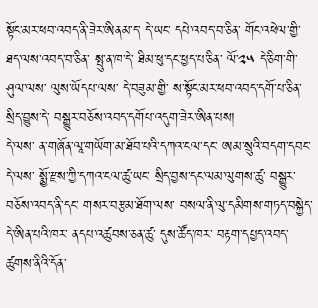སྟོང་མར་ཕབ་འབད་ནི་ཟེར་ཨིནམ་ད་ དེ་ཡང་ དཔེ་འབད་བ་ཅིན་ གོང་འཕེལ་གྱི་ཐད་ལས་འབད་བ་ཅིན་ སྤུ་ན་ཁ་དེ་ ཐིམ་ཕུ་དང་ཕྱད་པ་ཅིན་ ལོ་༢༥ དེ་ཅིག་གི་ཤུལ་ལས་ ལུས་ཡོདཔ་ལས་ དེ་བཟུམ་གྱི་ ས་སྟོང་མར་ཕབ་འབད་དགོ་པ་ཅིན་ སྲིད་བྱུས་དེ་ བསྒྱུར་བཅོས་འབད་དགོཔ་འདུག་ཟེར་ཨིན་པས།
དེ་ལས་ ན་གཞོན་ལཱ་གཡོག་མ་ཐོབ་པའི་དཀའ་ངལ་དང་ ཨམ་སྲུའི་བདག་དབང་ དེ་ལས་ སྨྱོ་རྫས་ཀྱི་དཀའ་ངལ་ཚུ་ཡང་ སྲིད་བྱས་དང་ལམ་ལུགས་ཚུ་ བསྒྱུར་བཅོས་འབད་ནི་དང་ གསར་བརྩམ་ཐོག་ལས་ བསལ་ནི་ལུ་དམིགས་གཏད་བསྐྱེད་དེ་ཨིན་པའི་ཁར་ ནདཔ་འཚུབས་ཅན་ཚུ་ དུས་ཚོད་ཁར་ བརྟག་དཔྱད་འབད་ཚུགས་ནིའི་དོན་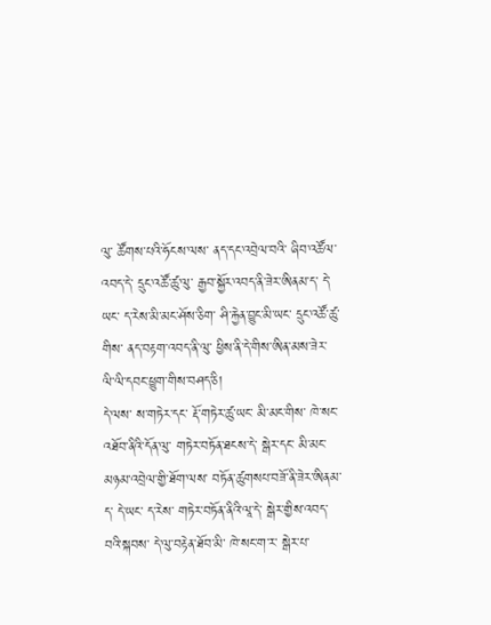ལུ་ ཚོགས་པའི་ཧོངས་ལས་ ནད་དང་འབྲེལ་བའི་ ཞིབ་འཚོལ་འབད་དེ་ དྲུང་འཚོ་ཚུ་ལུ་ རྒྱབ་སྐྱོར་འབད་ནི་ཟེར་ཨིནམ་ད་ དེ་ཡང་ ད་རེས་མི་མང་ཤོས་ཅིག་ ཤི་རྐྱེན་བྱུང་མི་ཡང་ དྲུང་འཚོ་ཚུ་གིས་ ནད་བརྟག་འབད་ནི་ལུ་ ཕྱིས་ནི་དེ་གིས་ཨིན་མས་ཟེར་ ལི་ལི་དབང་ཕྱུག་གིས་བཤད་ཅི།
དེ་ལས་ ས་གཏེར་དང་ རྡོ་གཏེར་ཚུ་ཡང་ མི་མང་གིས་ ཁེ་སང་འཐོབ་ནིའི་དོན་ལུ་ གཏེར་བཏོན་ཐངས་དེ་ སྒེར་དང་ མི་མང་མཉམ་འབྲེལ་གྱི་ཐོག་ལས་ བཏོན་ཚུགསཔ་བཟོ་ནི་ཟེར་ཨིནམ་ད་ དེ་ཡང་ ད་རེས་ གཏེར་བཏོན་ནིའི་ལཱ་དེ་ སྒེར་གྱིས་འབད་བའི་སྐབས་ དེ་ལུ་བརྟེན་ཐོབ་མི་ ཁེ་སང་ག་ར་ སྒེར་པ་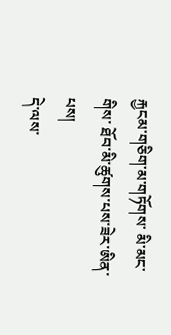རྐྱངམ་གཅིག་མ་གཏོགས་ མི་མང་གིས་ ཐོབ་མི་ཚུགས་པས་ཟེར་ཨིན་པས།
དེ་ལས་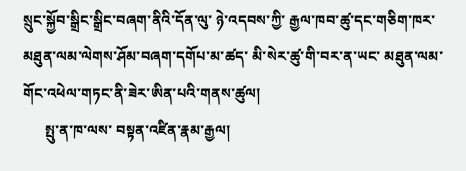སྲུང་སྐྱོབ་སྒྲིང་སྒྲིང་བཞག་ནིའི་དོན་ལུ་ ཉེ་འདབས་ཀྱི་ རྒྱལ་ཁབ་ཚུ་དང་གཅིག་ཁར་ མཐུན་ལམ་ལེགས་ཤོམ་བཞག་དགོཔ་མ་ཚད་ མི་སེར་ཚུ་གི་བར་ན་ཡང་ མཐུན་ལམ་གོང་འཕེལ་གཏང་ནི་ཟེར་ཨིན་པའི་གནས་ཚུལ།
      སྤུ་ན་ཁ་ལས་ བསྟན་འཛིན་རྣམ་རྒྱལ།